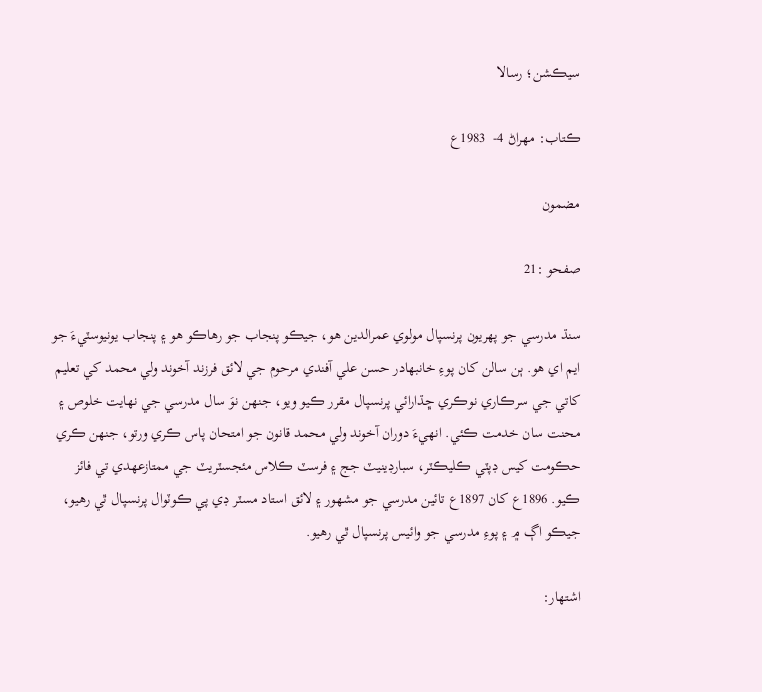سيڪشن؛ رسالا

ڪتاب: مهراڻ 4-  1983ع

مضمون

صفحو :21

سنڌ مدرسي جو پهريون پرنسپال مولوي عمرالدين هو، جيڪو پنجاب جو رهاڪو هو ۽ پنجاب يونيوسٽيءَ جو ايم اي هو. ٻن سالن کان پوءِ خانبهادر حسن علي آفندي مرحوم جي لائق فرزند آخوند ولي محمد کي تعليم کاتي جي سرڪاري نوڪري ڇڌارائي پرنسپال مقرر ڪيو ويو، جنهن نوَ سال مدرسي جي نهايت خلوص ۽ محنت سان خدمت ڪئي. انهيءَ دوران آخوند ولي محمد قانون جو امتحان پاس ڪري ورتو، جنهن ڪري حڪومت کيس ڊپٽي ڪليڪٽر، سبارڊينيٽ جج ۽ فرسٽ ڪلاس مئجسٽريٽ جي ممتازعهدي تي فائز ڪيو. 1896ع کان 1897ع تائين مدرسي جو مشهور ۽ لائق استاد مسٽر ڊي پي ڪوٽوال پرنسپال ٿي رهيو، جيڪو اڳ ۾ ۽ پوءِ مدرسي جو وائيس پرنسپال ٿي رهيو.

اشتهار: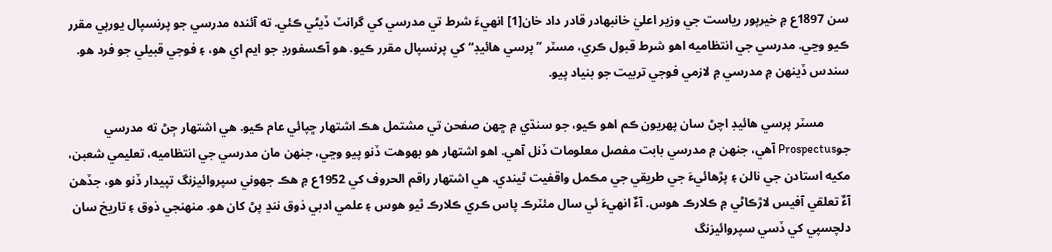سن 1897ع ۾ خيرپور رياست جي وزير اعليٰ خانبهادر قادر داد خان[1] انهيءَ شرط تي مدرسي کي گرانٽ ڏيڻي ڪئي. ته آئنده مدرسي جو پرنسپال يورپي مقرر ڪيو وڃي. مدرسي جي انتظاميه اهو شرط قبول ڪري، مسٽر ”پرسي هائيڊ“ کي پرنسپال مقرر ڪيو. هو آڪسفورڊ جو ايم اي هو، ۽ فوجي قبيلي جو فرد هو. سندس ڏينهن ۾ مدرسي ۾ لازمي فوجي تربيت جو بنياد پيو.

        مسٽر پرسي هائيڊ اچڻ سان پهريون ڪم اهو ڪيو، جو سنڌي ۾ ڇهن صفحن تي مشتمل هڪ اشتهار ڇپائي عام ڪيو. هي اشتهار ڄڻ ته مدرسي جوProspectus آهي، جنهن ۾ مدرسي بابت مفصل معلومات ڏنل آهي. اهو اشتهار هو بهوهت ڏنو پيو وڃي، جنهن مان مدرسي جي انتظاميه، تعليمي شعبن، مکيه استادن جي نالن ۽ پڙهائيءَ جي طريقي جي مڪمل واقفيت ٿيندي. هي اشتهار راقم الحروف کي 1952ع ۾ هڪ جهوني سپروائيزنگ تپيدار ڏنو هو، جڏهن آءٌ تعلقي آفيس لاڙڪاڻي ۾ ڪلارڪ هوس. آءٌ انهيءَ ئي سال مئٽرڪ پاس ڪري ڪلارڪ ٿيو هوس ۽ علمي ادبي ذوق ننڍ پڻ کان هو. منهنجي ذوق ۽ تاريخ سان دلچسپي کي ڏسي سپروائيزنگ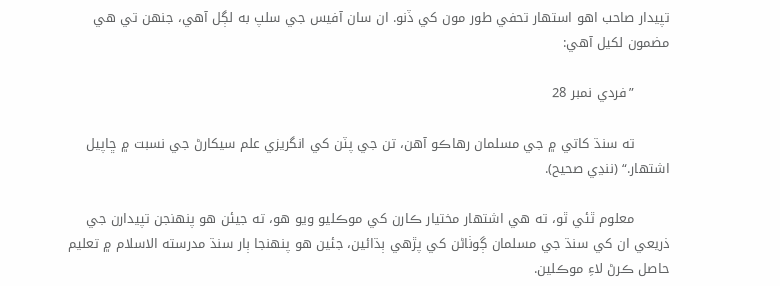تپيدار صاحب اهو استهار تحفي طور مون کي ڏنو. ان سان آفيس جي سلپ به لڳل آهي، جنهن تي هي مضمون لکيل آهي:

        ”فردي نمبر 28

        ته سنڌ کاتي ۾ جي مسلمان رهاڪو آهن، تن جي پٽن کي انگريزي علم سيکارڻ جي نسبت ۾ ڇاپيل اشتهار.“ (ننڍي صحيح).

        معلوم ٿئي ٿو، ته هي اشتهار مختيار ڪارن کي موڪليو ويو هو، ته جيئن هو پنهنجن تپيدارن جي ذريعي ان کي سنڌ جي مسلمان ڳوٺاڻن کي پڙهي ٻڌائين، جئين هو پنهنجا ٻار سنڌ مدرسته الاسلام ۾ تعليم حاصل ڪرڻ لاءِ موڪلين.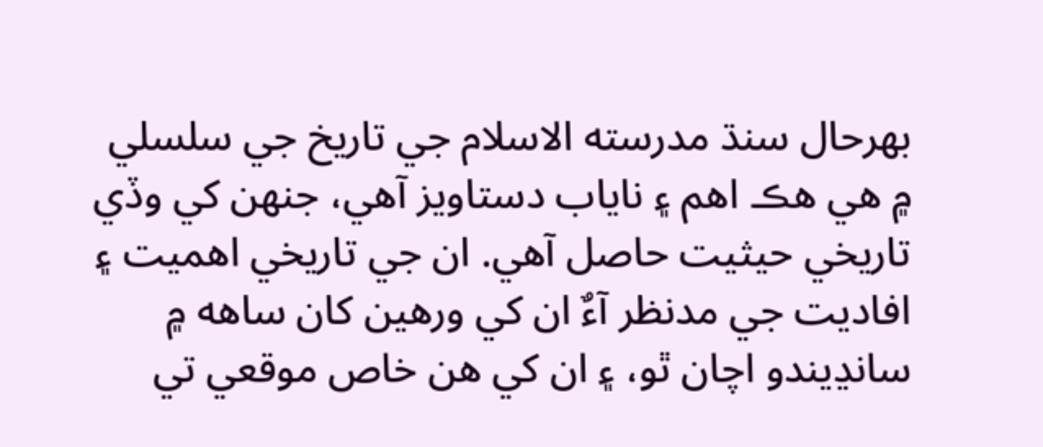بهرحال سنڌ مدرسته الاسلام جي تاريخ جي سلسلي ۾ هي هڪ اهم ۽ ناياب دستاويز آهي، جنهن کي وڏي تاريخي حيثيت حاصل آهي. ان جي تاريخي اهميت ۽ افاديت جي مدنظر آءٌ ان کي ورهين کان ساهه ۾ سانڍيندو اچان ٿو، ۽ ان کي هن خاص موقعي تي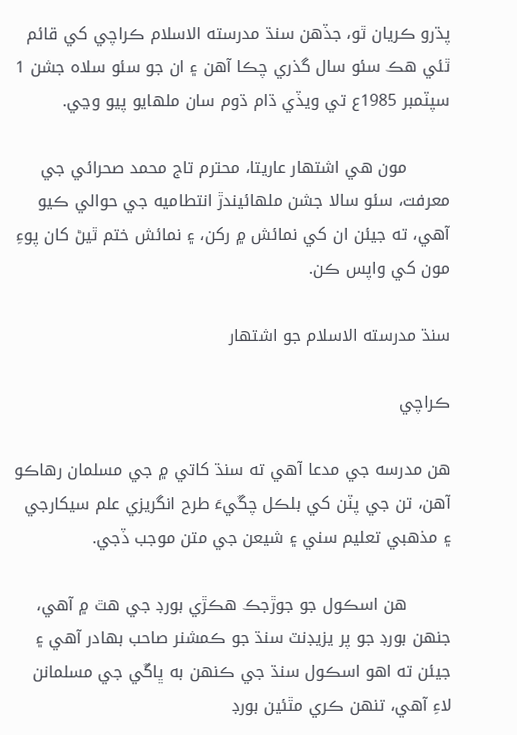پڌرو ڪريان ٿو، جڏهن سنڌ مدرسته الاسلام ڪراچي کي قائم ٿئي هڪ سئو سال گذري چڪا آهن ۽ ان جو سئو سلاه جشن 1 سپٽمبر 1985ع تي ويڏي ڌام ڌوم سان ملهايو پيو وڃي.

        مون هي اشتهار عاريتا، محترم تاج محمد صحرائي جي معرفت، سئو سالا جشن ملهائيندڙ انتطاميه جي حوالي ڪيو آهي، ته جيئن ان کي نمائش ۾ رکن، ۽ نمائش ختم ٿيڻ کان پوءِ مون کي واپس ڪن.

سنڌ مدرسته الاسلام جو اشتهار

ڪراچي

هن مدرسه جي مدعا آهي ته سنڌ کاتي ۾ جي مسلمان رهاڪو آهن، تن جي پٽن کي بلڪل چڱيءَ طرح انگريزي علم سيکارجي ۽ مذهبي تعليم سني ۽ شيعن جي متن موجب ڏجي.

        هن اسڪول جو جوڙجڪ هڪڙي بورڊ جي هٿ ۾ آهي، جنهن بورڊ جو پر يزيڊنٽ سنڌ جو ڪمشنر صاحب بهادر آهي ۽ جيئن ته اهو اسڪول سنڌ جي ڪنهن به ڀاڱي جي مسلمانن لاءِ آهي، تنهن ڪري مٿئين بورڊ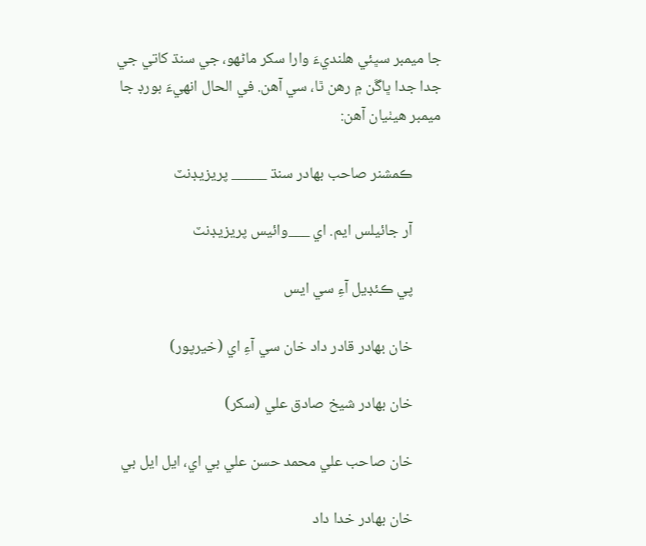جا ميمبر سڀئي هلنديءَ وارا سکر ماڻهو، جي سنڌ کاتي جي جدا جدا ڀاڱن ۾ رهن ٿا، سي آهن. في الحال انهيءَ بورڊ جا ميمبر هيٺيان آهن:

        ڪمشنر صاحب بهادر سنڌ _____ پريزيڊنٽ

        آر جائيلس ايم. اي ___وائيس پريزيڊنٽ

        پي ڪئڊيل آءِ سي ايس

        خان بهادر قادر داد خان سي آءِ اي (خيرپور)

        خان بهادر شيخ صادق علي (سکر)

        خان صاحب علي محمد حسن علي بي اي، ايل ايل بي

        خان بهادر خدا داد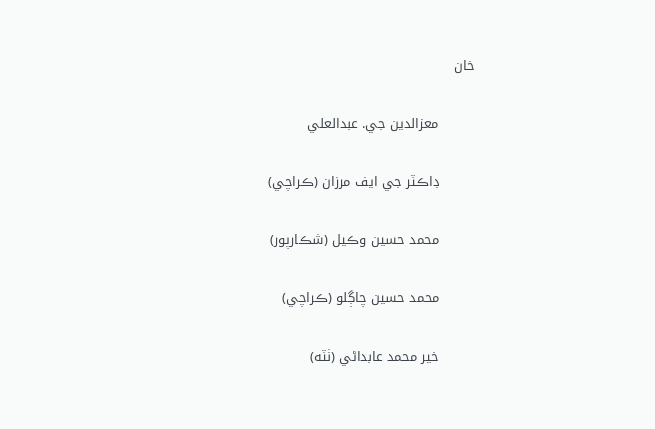خان

        معزالدين جي. عبدالعلي

        ڊاڪٽر جي ايف مرزان (ڪراچي)

        محمد حسين وڪيل (شڪارپور)

        محمد حسين چاڳلو (ڪراچي)

        خير محمد عابداڻي (ٺٽه)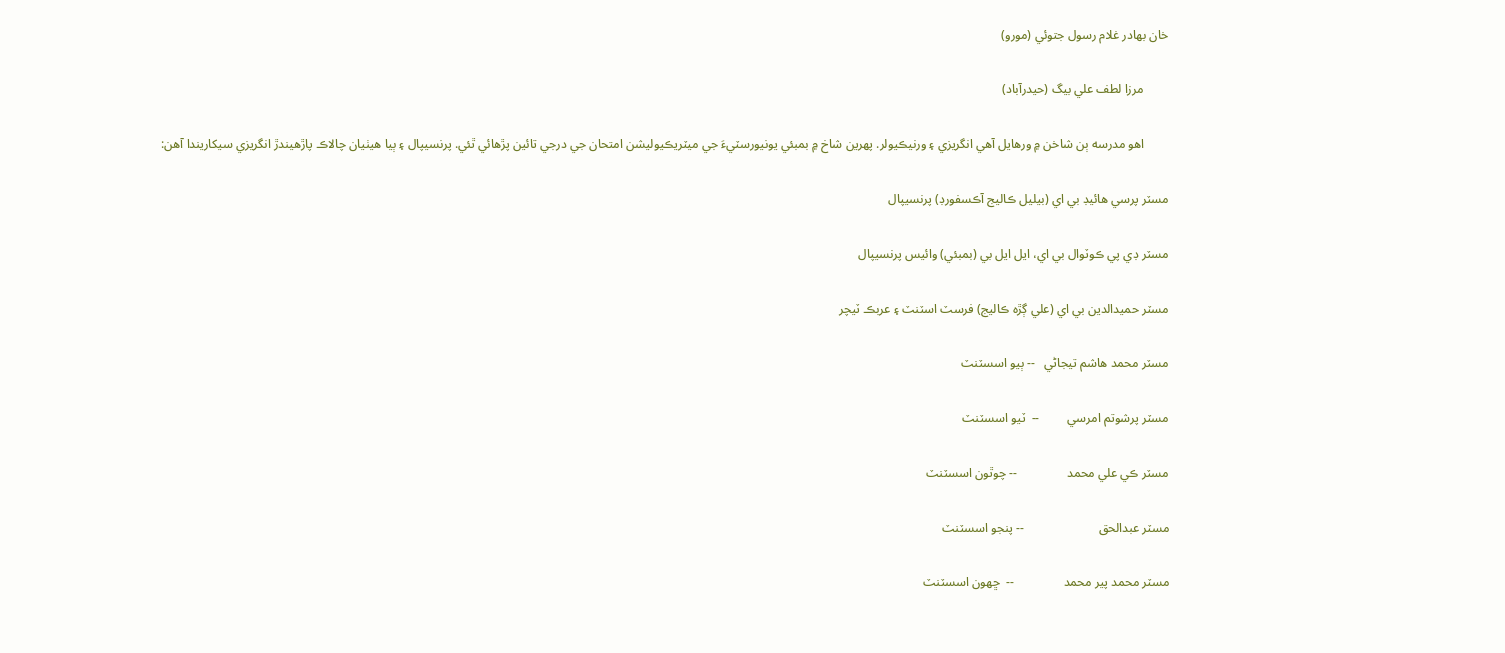خان بهادر غلام رسول جتوئي (مورو)

        مرزا لطف علي بيگ (حيدرآباد)

        اهو مدرسه ٻن شاخن ۾ ورهايل آهي انگريزي ۽ ورنيڪيولر. پهرين شاخ ۾ بمبئي يونيورسٽيءَ جي ميٽريڪيوليشن امتحان جي درجي تائين پڙهائي ٿئي. پرنسيپال ۽ ٻيا هيٺيان چالاڪ پاڙهيندڙ انگريزي سيکاريندا آهن:

مسٽر پرسي هائيڊ بي اي (بيليل ڪاليج آڪسفورڊ) پرنسيپال

مسٽر ڊي پي ڪوٽوال بي اي، ايل ايل بي (بمبئي) وائيس پرنسيپال

مسٽر حميدالدين بي اي (علي ڳڙه ڪاليج) فرسٽ اسٽنٽ ۽ عربڪ ٽيچر

مسٽر محمد هاشم تيجاڻي   -- ٻيو اسسٽنٽ

مسٽر پرشوتم امرسي         --  ٽيو اسسٽنٽ

مسٽر ڪي علي محمد                -- چوٿون اسسٽنٽ

مسٽر عبدالحق                        -- پنجو اسسٽنٽ

مسٽر محمد پير محمد                --  ڇهون اسسٽنٽ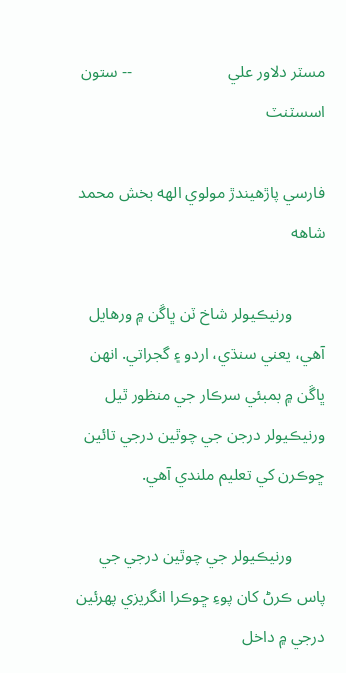مسٽر دلاور علي                       -- ستون اسسٽنٽ

فارسي پاڙهيندڙ مولوي الهه بخش محمد شاهه

        ورنيڪيولر شاخ ٽن ڀاڱن ۾ ورهايل آهي، يعني سنڌي، اردو ۽ گجراتي. انهن ڀاڱن ۾ بمبئي سرڪار جي منظور ٿيل ورنيڪيولر درجن جي چوٿين درجي تائين ڇوڪرن کي تعليم ملندي آهي.

        ورنيڪيولر جي چوٿين درجي جي پاس ڪرڻ کان پوءِ ڇوڪرا انگريزي پهرئين درجي ۾ داخل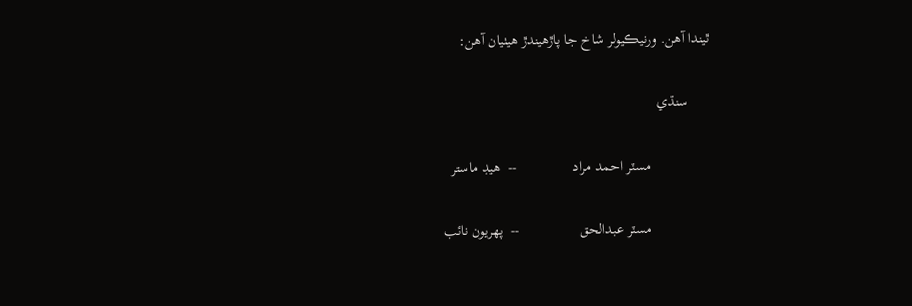ٿيندا آهن. ورنيڪيولر شاخ جا پاڙهيندڙ هيٺيان آهن:

      سنڌي

                مسٽر احمد مراد               --  هيڊ ماستر

                مسٽر عبدالحق                --  پهريون نائب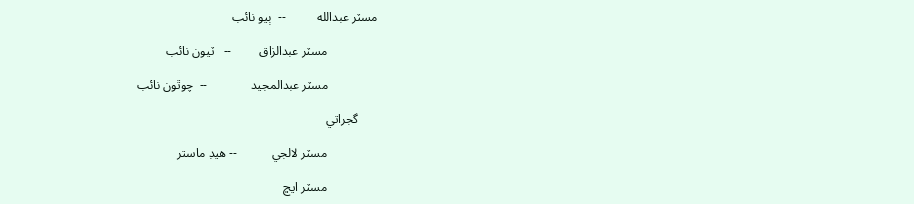مسٽر عبدالله          --  ٻيو نائب

                مسٽر عبدالزاق         --   ٽيون نائب

                مسٽر عبدالمجيد              --  چوٿون نائب

      گجراتي

                مسٽر لالجي           -- هيڊ ماستر

                مسٽر ايڇ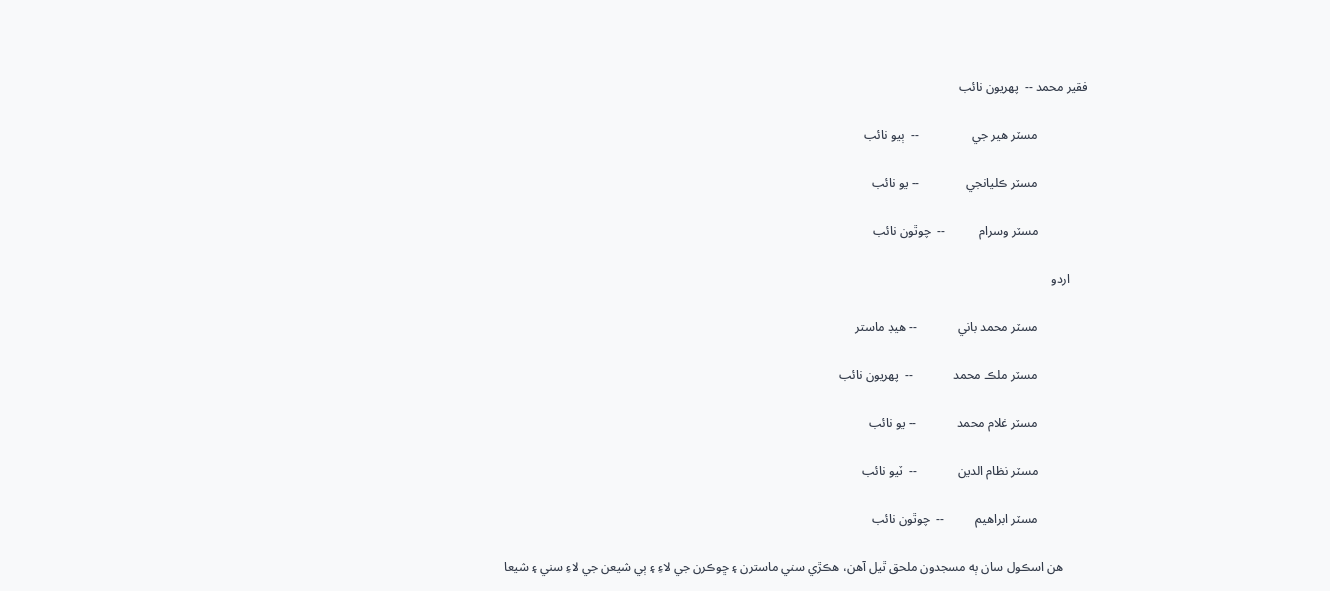فقير محمد --  پهريون نائب

                مسٽر هير جي                 --  ٻيو نائب

                مسٽر ڪليانجي               -- يو نائب

                مسٽر وسرام           --  چوٿون نائب

      اردو

                مسٽر محمد باني             -- هيڊ ماستر

                مسٽر ملڪ محمد             --  پهريون نائب

                مسٽر غلام محمد             -- يو نائب

                مسٽر نظام الدين             --  ٽيو نائب

                مسٽر ابراهيم          --  چوٿون نائب

        هن اسڪول سان ٻه مسجدون ملحق ٿيل آهن، هڪڙي سني ماسترن ۽ ڇوڪرن جي لاءِ ۽ ٻي شيعن جي لاءِ سني ۽ شيعا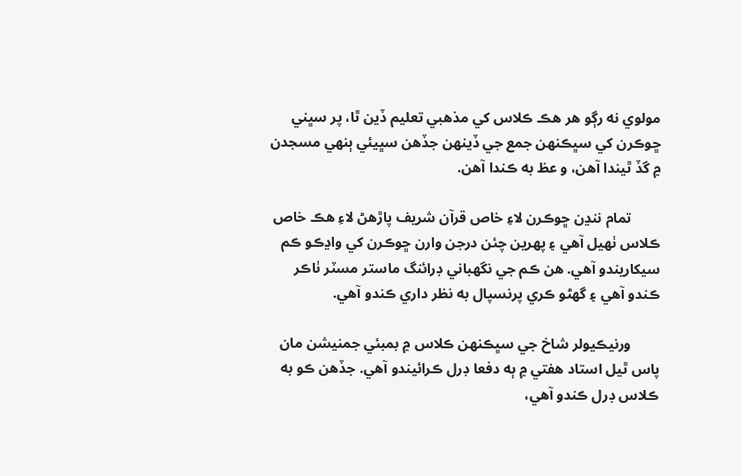مولوي نه رڳو هر هڪ ڪلاس کي مذهبي تعليم ڏين ٿا، پر سڀني ڇوڪرن کي سڀڪنهن جمع جي ڏينهن جڏهن سڀيئي ٻنهي مسجدن ۾ گڏ ٿيندا آهن، و عظ به ڪندا آهن.

        تمام ننڍن ڇوڪرن لاءِ خاص قرآن شريف پاڙهڻ لاءِ هڪ خاص ڪلاس ٺهيل آهي ۽ پهرين چئن درجن وارن ڇوڪرن کي واڍڪو ڪم سيکاريندو آهي. هن ڪم جي نگهباني ڊرائنگ ماستر مسٽر ٺاڪر ڪندو آهي ۽ گهڻو ڪري پرنسپال به نظر داري ڪندو آهي.

        ورنيڪيولر شاخ جي سڀڪنهن ڪلاس ۾ بمبئي جمنيشن مان پاس ٿيل استاد هفتي ۾ ٻه دفعا ڊرل ڪرائيندو آهي. جڏهن ڪو به ڪلاس ڊرل ڪندو آهي،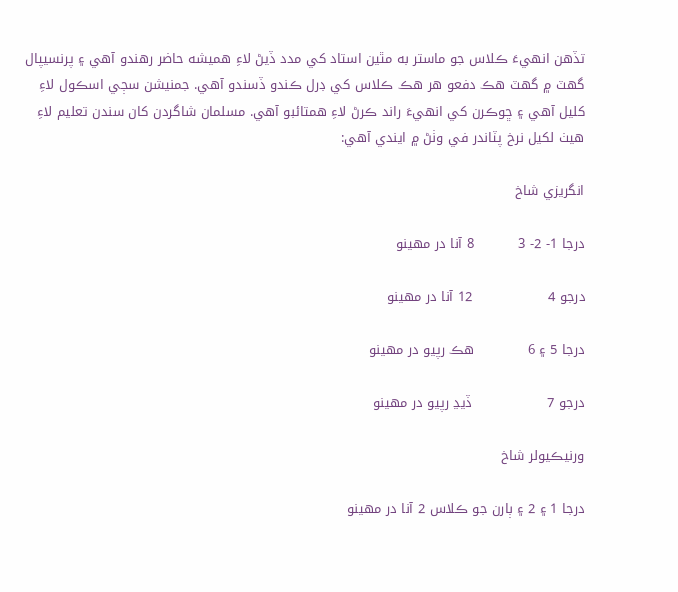تڏهن انهيءَ ڪلاس جو ماستر به مٿين استاد کي مدد ڏيڻ لاءِ هميشه حاضر رهندو آهي ۽ پرنسيپال گهٽ ۾ گهٽ هڪ دفعو هر هڪ ڪلاس کي ڊرل ڪندو ڏسندو آهي. جمنيشن سڄي اسڪول لاءِ کليل آهي ۽ ڇوڪرن کي انهيءَ راند ڪرڻ لاءِ همتائبو آهي. مسلمان شاگردن کان سندن تعليم لاءِ هيٺ لکيل نرخ پٽاندر في وٺڻ ۾ ايندي آهي:

انگريزي شاخ

درجا 1- 2- 3          8 آنا در مهينو

درجو 4                 12 آنا در مهينو

درجا 5 ۽ 6            هڪ رپيو در مهينو

درجو 7                 ڏيڍ رپيو در مهينو

ورنيڪيولر شاخ

درجا 1 ۽ 2 ۽ ٻارن جو ڪلاس 2 آنا در مهينو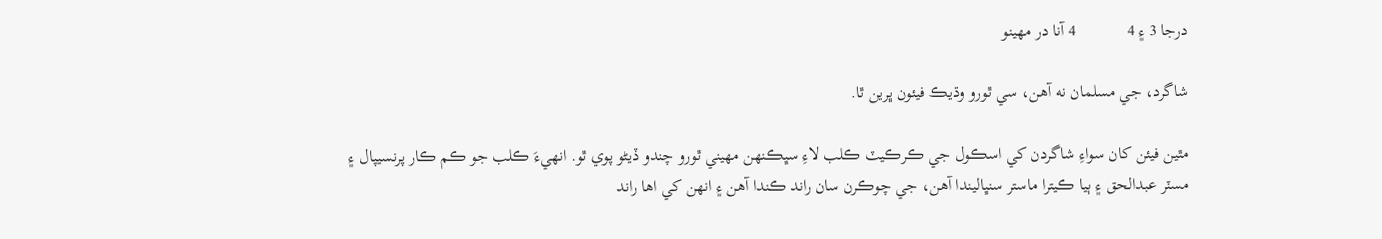درجا 3 ۽ 4            4 آنا در مهينو

شاگرد، جي مسلمان نه آهن، سي ٿورو وڌيڪ فيئون ڀرين ٿا.

مٿين فيئن کان سواءِ شاگردن کي اسڪول جي ڪرڪيٽ ڪلب لاءِ سڀڪنهن مهيني ٿورو چندو ڏيڻو پوي ٿو. انهيءَ ڪلب جو ڪم ڪار پرنسيپال ۽ مسٽر عبدالحق ۽ ٻيا ڪيترا ماستر سنڀاليندا آهن، جي چوڪرن سان راند ڪندا آهن ۽ انهن کي اها راند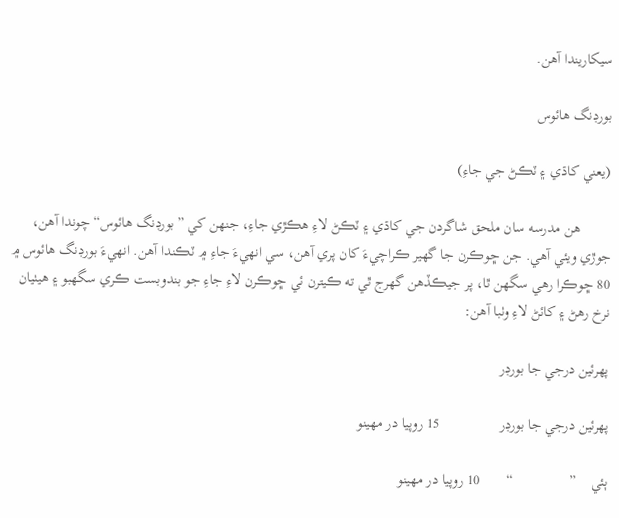سيکاريندا آهن.

بورڊنگ هائوس

(يعني کاڌي ۽ ٽڪڻ جي جاءِ)

        هن مدرسه سان ملحق شاگردن جي کاڌي ۽ ٽڪڻ لاءِ هڪڙي جاءِ، جنهن کي ”بورڊنگ هائوس“ چوندا آهن، جوڙي ويئي آهي. جن ڇوڪرن جا گهير ڪراچيءَ کان پري آهن، سي انهيءَ جاءِ ۾ ٽڪندا آهن. انهيءَ بورڊنگ هائوس ۾ 80 ڇوڪرا رهي سگهن ٿا، پر جيڪڏهن گهرج ٿي ته ڪيترن ئي ڇوڪرن لاءِ جاءِ جو بندوبست ڪري سگهبو ۽ هيٺيان نرخ رهڻ ۽ کائڻ لاءِ وٺبا آهن:

پهرئين درجي جا بورڊر

پهرئين درجي جا بورڊر                15 روپيا در مهينو

ٻئي    ”               “       10 روپيا در مهينو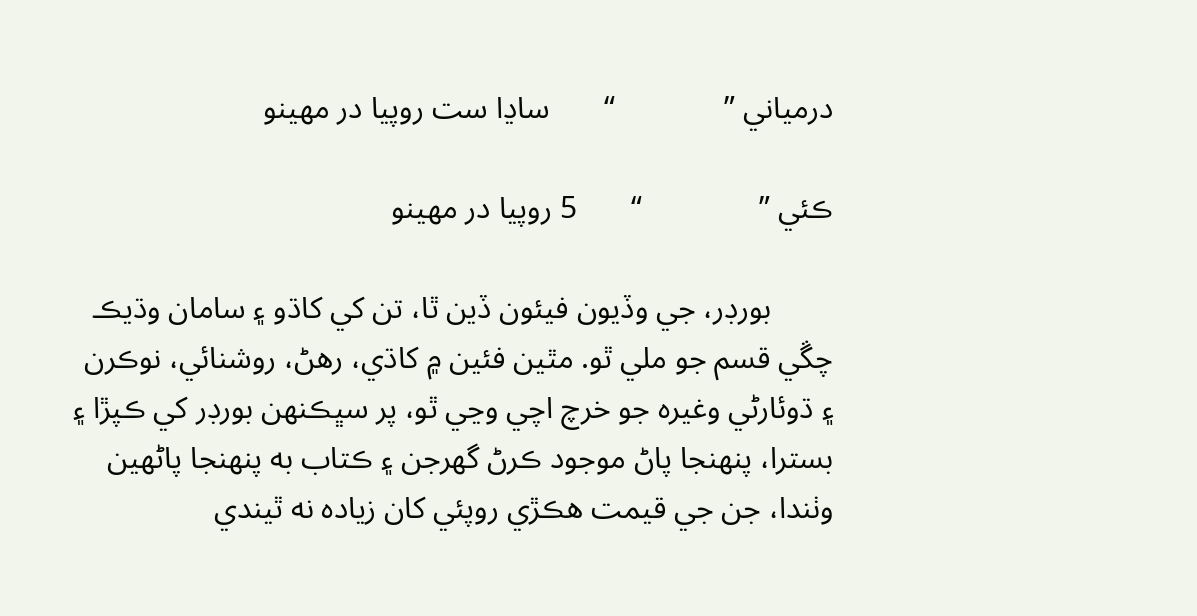درمياني ”              “       ساڍا ست روپيا در مهينو

ڪئي ”               “       5 روپيا در مهينو

        بورڊر، جي وڏيون فيئون ڏين ٿا، تن کي کاڌو ۽ سامان وڌيڪ چڱي قسم جو ملي ٿو. مٿين فئين ۾ کاڌي، رهڻ، روشنائي، نوڪرن ۽ ڌوئارڻي وغيره جو خرچ اچي وڃي ٿو، پر سڀڪنهن بورڊر کي ڪپڙا ۽ بسترا، پنهنجا پاڻ موجود ڪرڻ گهرجن ۽ ڪتاب به پنهنجا پاڻهين وٺندا، جن جي قيمت هڪڙي روپئي کان زياده نه ٿيندي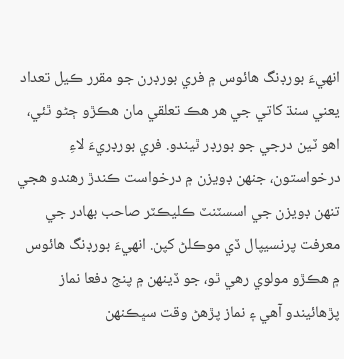انهيءَ بورڊنگ هائوس ۾ فري بورڊرن جو مقرر ڪيل تعداد يعني سنڌ کاتي جي هر هڪ تعلقي مان هڪڙو ڄڻو ٿئي، اهو ٽين درجي جو بورڊر ٿيندو. فري بورڊريءَ لاءِ درخواستون، جنهن ڊويزن ۾ درخواست ڪندڙ رهندو هجي تنهن ڊويزن جي اسسٽنٽ ڪليڪٽر صاحب بهادر جي معرفت پرنسيپال ڏي موڪلڻ کپن. انهيءَ بورڊنگ هائوس ۾ هڪڙو مولوي رهي ٿو، جو ڏينهن ۾ پنج دفعا نماز پڙهائيندو آهي ۽ نماز پڙهڻ وقت سڀڪنهن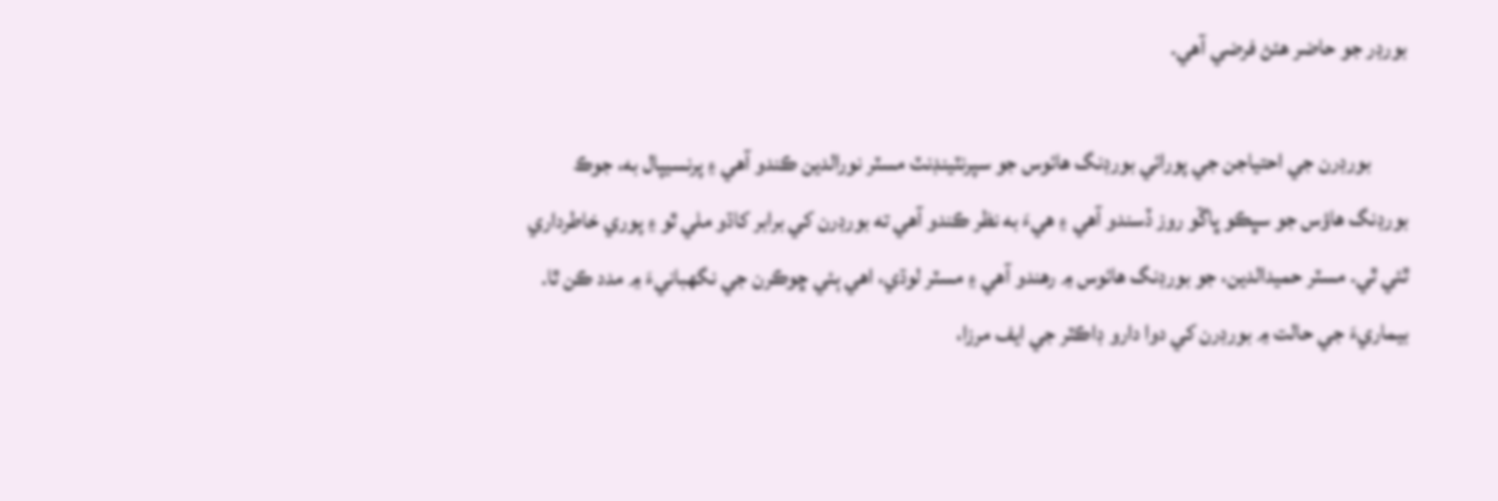بورڊر جو حاضر هئڻ فرضي آهي.

        بورڊرن جي احتياجن جي پورائي بورڊنگ هائوس جو سپرنٽينڊنٽ مسٽر نورالدين ڪندو آهي ۽ پرنسيپال به، جوڪ بورڊنگ هاؤس جو سڀڪو ڀاڱو روز ڏسندو آهي ۽ هيءَ به نظر ڪندو آهي ته بورڊرن کي برابر کاڌو ملي ٿو ۽ پوري خاطرداري ٿئي ٿي. مسٽر حميدالدين، جو بورڊنگ هائوس ۾ رهندو آهي ۽ مسٽر لوڌي، اهي ٻئي ڇوڪرن جي نگهبانيءَ ۾ مدد ڪن ٿا. بيماريءَ جي حالت ۾ بورڊرن کي دوا دارو ڊاڪٽر جي ايف مرزا،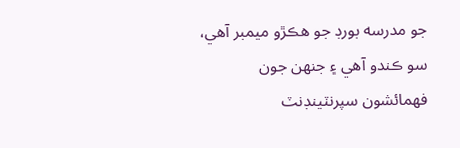جو مدرسه بورڊ جو هڪڙو ميمبر آهي، سو ڪندو آهي ۽ جنهن جون فهمائشون سپرنٽينڊنٽ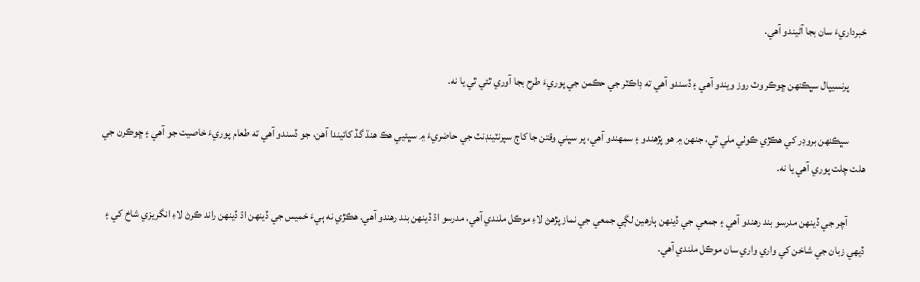خبرداريءَ سان بجا آڻيندو آهي.

        پرنسيپال سڀڪنهن ڇوڪر وٽ روز ويندو آهي ۽ ڏسندو آهي ته ڊاڪٽر جي حڪمن جي پوريءَ طرح بجا آوري ٿئي ٿي يا نه.

        سڀڪنهن بروڊر کي هڪڙي ڪوٺي ملي ٿي، جنهن ۾ هو پڙهندو ۽ سمهندو آهي، پر سڀني وقتن جا کاڄ سپرنٽينڊنٽ جي حاضريءَ ۾ سڀئيي هڪ هنڌ گڏ کائيندا آهن، جو ڏسندو آهي ته طعام پوريءَ خاصيت جو آهي ۽ ڇوڪرن جي هلت چلت پوري آهي يا نه.

        آچر جي ڏينهن مدرسو بند رهندو آهي ۽ جمعي جي ڏينهن ٻارهين لڳي جمعي جي نماز پڙهڻ لاءِ موڪل ملندي آهي، مدرسو اڌ ڏينهن بند رهندو آهي. هڪڙي نه ٻيءَ خميس جي ڏينهن اڌ ڏينهن راند ڪرڻ لاءِ انگريزي شاخ کي ۽ ڏيهي زبان جي شاخن کي واري واري سان موڪل ملندي آهي.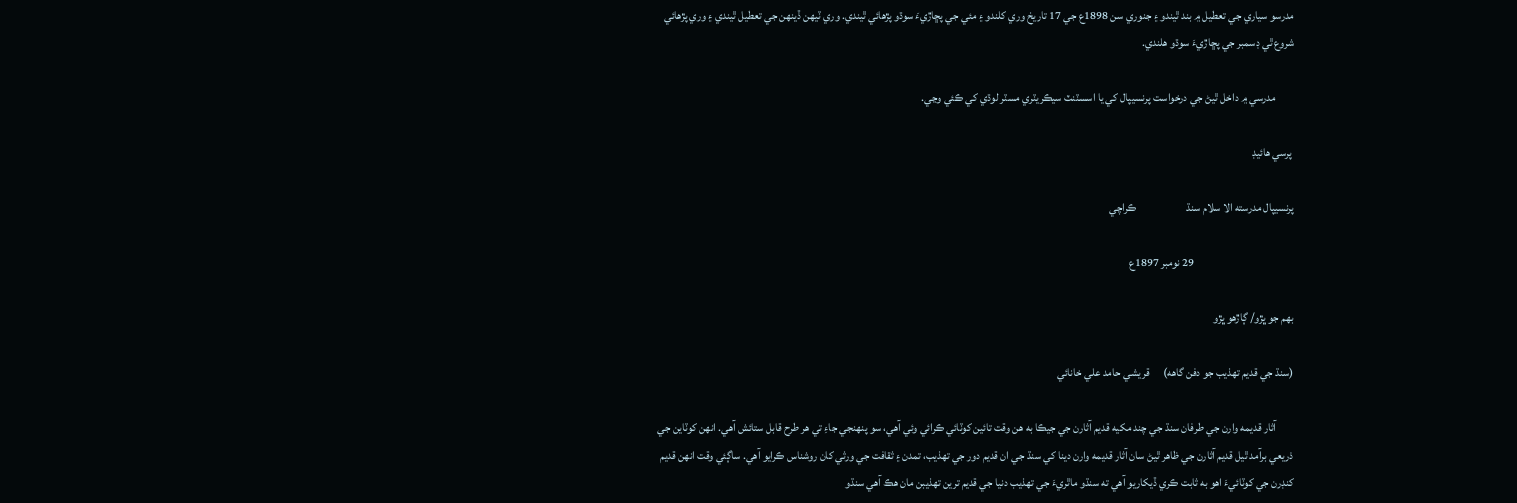مدرسو سياري جي تعطيل ۾ بند ٿيندو ۽ جنوري سن 1898ع جي 17 تاريخ وري کلندو ۽ مئي جي پڇاڙيءَ سوڌو پڙهائي ٿيندي. وري ٽيهن ڏينهن جي تعطيل ٿيندي ۽ وري پڙهائي  شروع ٿي ڊسمبر جي پڇاڙيءَ سوڌو هلندي.

        مدرسي ۾ داخل ٿيڻ جي درخواست پرنسيپال کي يا اسسٽنٽ سيڪريٽري مسٽر لوڌي کي ڪئي وڃي.

 پرسي هائيڊ

پرنسيپال مدرسته الا سلام سنڌ                      ڪراچي

                                            29 نومبر 1897ع

بهم جو ڀڙو/ ڳاڙهو ڀڙو

(سنڌ جي قديم تهذيب جو دفن گاهه)      قريشي حامد علي خانائي

        آثار قديمه وارن جي طرفان سنڌ جي چند مکيه قديم آثارن جي جيڪا به هن وقت تائين کوٽائي ڪرائي وئي آهي، سو پنهنجي جاءِ تي هر طرح قابل ستائش آهي. انهن کوٽاين جي ذريعي برآمد ٿيل قديم آثارن جي ظاهر ٿيڻ سان آثار قديمه وارن دينا کي سنڌ جي ان قديم دور جي تهذيب، تمدن ۽ ثقافت جي ورثي کان روشناس ڪرايو آهي. ساڳئي وقت انهن قديم کنڊرن جي کوٽائيءَ اهو به ثابت ڪري ڏيکاريو آهي ته سنڌو ماٿريءَ جي تهذيب دنيا جي قديم ترين تهذيبن مان هڪ آهي سنڌو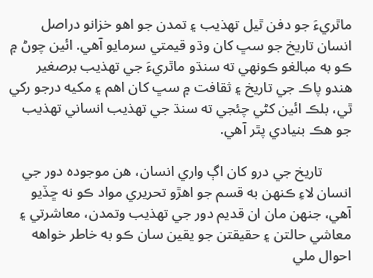ماٿريءَ جو دفن ٿيل تهذيب ۽ تمدن جو اهو خزانو دراصل انسان تاريخ جو سڀ کان وڌو قيمتي سرمايو آهي. ائين چوڻ ۾ ڪو به مبالغو ڪونهي ته سنڌو ماٿريءَ جي تهذيب برصغير هندو پاڪ جي تاريخ ۽ ثقافت ۾ سڀ کان اهم ۽ مکيه درجو رکي ٿي، بلڪ ائين کڻي چئجي ته سنڌ جي تهذيب انساني تهذيب جو هڪ بنيادي پٿر آهي.

        تاريخ جي درو کان اڳ واري انسان، هن موجوده دور جي انسان لاءِ ڪنهن به قسم جو اهڙو تحريري مواد ڪو نه ڇڏيو آهي، جنهن مان ان قديم دور جي تهذيب وتمدن، معاشرتي ۽ معاشي حالتن ۽ حقيقتن جو يقين سان ڪو به خاطر خواهه احوال ملي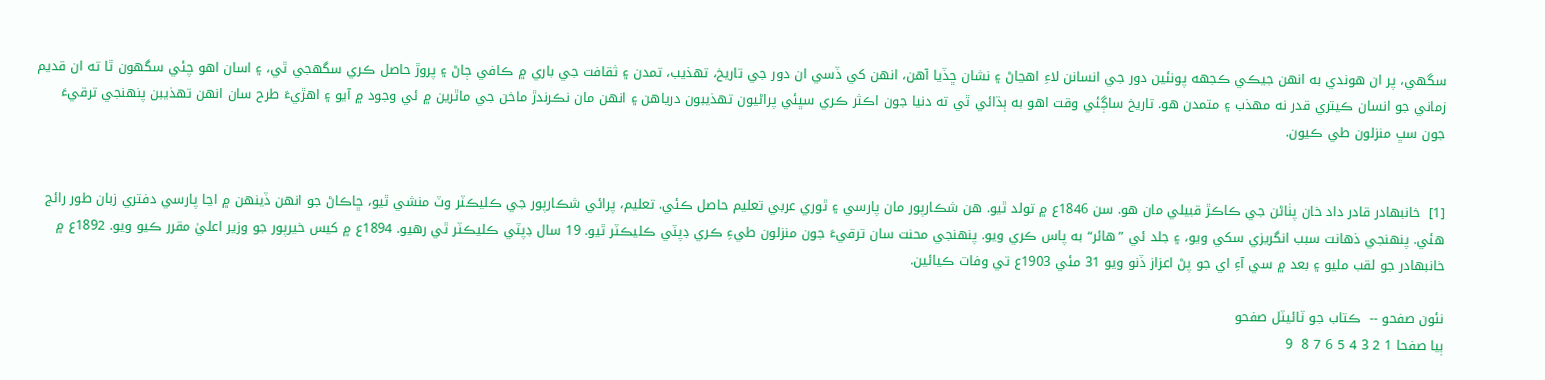سگهي، پر ان هوندي به انهن جيڪي ڪجهه پونئين دور جي انسانن لاءِ اهڃاڻ ۽ نشان ڇڏيا آهن، انهن کي ڏسي ان دور جي تاريخ، تهذيب، تمدن ۽ ثقافت جي باري ۾ ڪافي ڄاڻ ۽ پروڙ حاصل ڪري سگهجي ٿي، ۽ اسان اهو چئي سگهون ٿا ته ان قديم زماني جو انسان ڪيتري قدر نه مهذب ۽ متمدن هو. تاريخ ساڳئي وقت اهو به ٻڌائي ٿي ته دنيا جون اڪثر ڪري سڀئي پراڻيون تهذيبون درياهن ۽ انهن مان نڪرندڙ ماخن جي ماٿرين ۾ ئي وجود ۾ آيو ۽ اهڙيءَ طرح سان انهن تهذيبن پنهنجي ترقيءَ جون سڀ منزلون طي ڪيون.


[1]  خانبهادر قادر داد خان پٺاڻن جي ڪاڪڙ قبيلي مان هو. سن 1846ع ۾ تولد ٿيو. هن شڪارپور مان پارسي ۽ ٿوري عربي تعليم حاصل ڪئي. تعليم، پرائي شڪارپور جي ڪليڪٽر وٽ منشي ٿيو، ڇاڪاڻ جو انهن ڏينهن ۾ اڃا پارسي دفتري زبان طور رائج هئي. پنهنجي ذهانت سبب انگريزي سکي ويو، ۽ جلد ئي ”هائر“ به پاس ڪري ويو. پنهنجي محنت سان ترقيءَ جون منزلون طيءِ ڪري ڊپٽي ڪليڪٽر ٿيو. 19 سال ڊپٽي ڪليڪٽر ٿي رهيو. 1894ع ۾ کيس خيرپور جو وزير اعليٰ مقرر ڪيو ويو. 1892ع ۾ خانبهادر جو لقب مليو ۽ بعد ۾ سي آءِ اي جو پڻ اعزاز ڏنو ويو 31 مئي 1903ع تي وفات ڪيائين.

نئون صفحو --  ڪتاب جو ٽائيٽل صفحو
ٻيا صفحا 1 2 3 4 5 6 7 8  9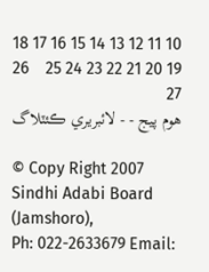10 11 12 13 14 15 16 17 18 19 20 21 22 23 24 25    26 27
هوم پيج - - لائبريري ڪئٽلاگ

© Copy Right 2007
Sindhi Adabi Board (Jamshoro),
Ph: 022-2633679 Email: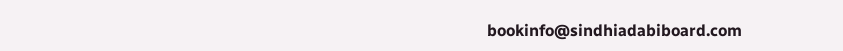bookinfo@sindhiadabiboard.com